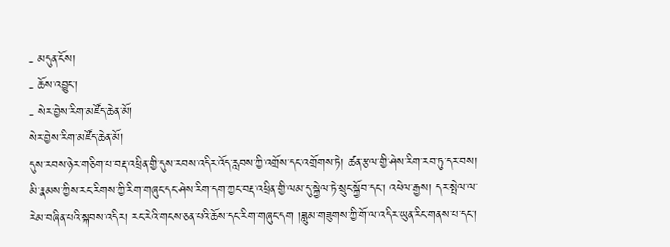- མདུན་ངོས།
- ཆོས་འབྱུང་།
- སེར་བྱེས་རིག་མཛོད་ཆེན་མོ།
སེར་བྱེས་རིག་མཛོད་ཆེན་མོ།
དུས་རབས་ཉེར་གཅིག་པ་བརྡ་འཕྲིན་གྱི་དུས་རབས་འདིར་འོད་རླབས་ཀྱི་འགྲོས་དང་འགྲོགས་ཏེ། ཚན་རྩལ་གྱི་ཤེས་རིག་རབ་ཏུ་དར་བས། མི་རྣམས་ཀྱིས་རང་རིགས་ཀྱི་རིག་གཞུང་དང་ཤེས་རིག་དག་ཀྱང་བརྡ་འཕྲིན་གྱི་ལམ་དུ་སྐྱེལ་ཏེ་སྲུང་སྐྱོབ་དང་། འཕེལ་རྒྱས། དར་སྤེལ་ལ་རེམ་བཞིན་པའི་སྐབས་འདིར། རང་རེའི་གངས་ཅན་པའི་ཆོས་དང་རིག་གཞུང་དག །ཟླུམ་གཟུགས་ཀྱི་གོ་ལ་འདིར་ཡུན་རིང་གནས་པ་དང་།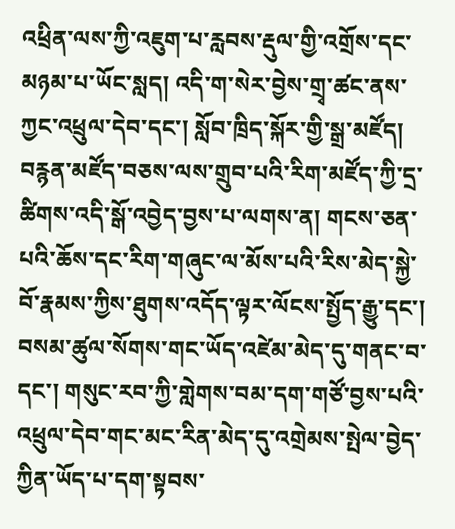འཕྲིན་ལས་ཀྱི་འཇུག་པ་རླབས་རྡུལ་གྱི་འགྲོས་དང་མཉམ་པ་ཡོང་སླད། འདི་ག་སེར་བྱེས་གྲྭ་ཚང་ནས་ཀྱང་འཕྲུལ་དེབ་དང་། སློབ་ཁྲིད་སྐོར་གྱི་སྒྲ་མཛོད། བརྙན་མཛོད་བཅས་ལས་གྲུབ་པའི་རིག་མཛོད་ཀྱི་དྲ་ཚིགས་འདི་སྒོ་འབྱེད་བྱས་པ་ལགས་ན། གངས་ཅན་པའི་ཆོས་དང་རིག་གཞུང་ལ་མོས་པའི་རིས་མེད་སྐྱེ་བོ་རྣམས་ཀྱིས་ཐུགས་འདོད་ལྟར་ལོངས་སྤྱོད་རྒྱུ་དང་། བསམ་ཚུལ་སོགས་གང་ཡོད་འཛེམ་མེད་དུ་གནང་བ་དང་། གསུང་རབ་ཀྱི་གླེགས་བམ་དག་གཙོ་བྱས་པའི་འཕྲུལ་དེབ་གང་མང་རིན་མེད་དུ་འགྲེམས་སྤེལ་བྱེད་ཀྱིན་ཡོད་པ་དག་སྟབས་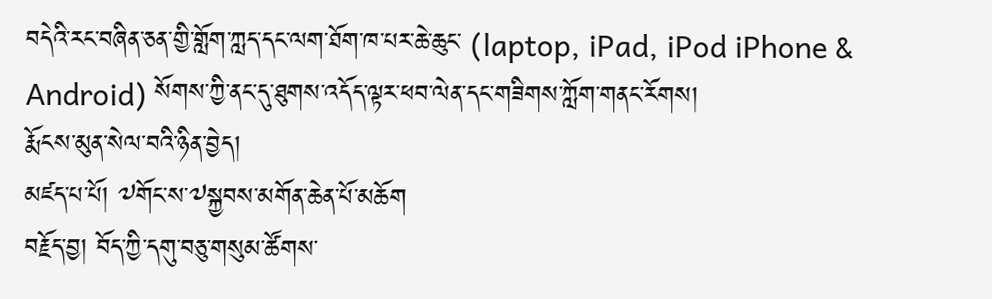བདེའི་རང་བཞིན་ཅན་གྱི་གློག་ཀླད་དང་ལག་ཐོག་ཁ་པར་ཆེ་ཆུང་ (laptop, iPad, iPod iPhone & Android) སོགས་ཀྱི་ནང་དུ་ཐུགས་འདོད་ལྟར་ཕབ་ལེན་དང་གཟིགས་ཀློག་གནང་རོགས།
རྨོངས་མུན་སེལ་བའི་ཉིན་བྱེད།
མཛད་པ་པོ། ༧གོང་ས་༧སྐྱབས་མགོན་ཆེན་པོ་མཆོག
བརྗོད་བྱ། བོད་ཀྱི་དགུ་བཅུ་གསུམ་ཚོགས་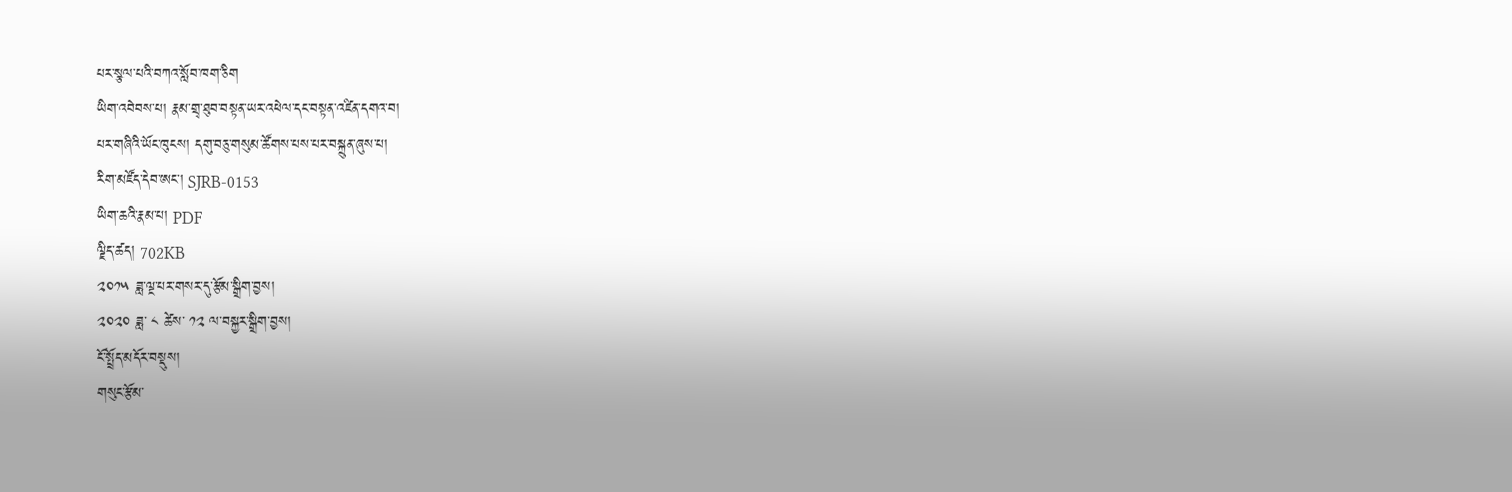པར་སྩལ་པའི་བཀའ་སློབ་ཁག་ཅིག
ཡིག་འབེབས་པ། རྣམ་གྲྭ་ཐུབ་བསྟན་ཡར་འཕེལ་དང་བསྟན་འཛིན་དགའ་བ།
པར་གཞིའི་ཡོང་ཁུངས། དགུ་བཅུ་གསུམ་ཚོགས་པས་པར་བསྐྲུན་ཞུས་པ།
རིག་མཛོད་དེབ་ཨང་། SJRB-0153
ཡིག་ཆའི་རྣམ་པ། PDF
ལྗིད་ཚད། 702KB
༢༠༡༥ ཟླ་ལྔ་པར་གསར་དུ་རྩོམ་སྒྲིག་བྱས།
༢༠༢༠ ཟླ་ ༨ ཚེས་ ༡༢ ལ་བསྐྱར་སྒྲིག་བྱས།
ངོ་སྤྲོད་མདོར་བསྡུས།
གསུང་རྩོམ་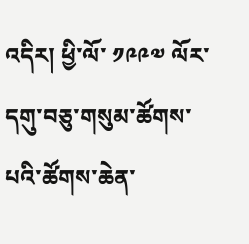འདིར། ཕྱི་ལོ་ ༡༩༩༧ ལོར་དགུ་བཅུ་གསུམ་ཚོགས་པའི་ཚོགས་ཆེན་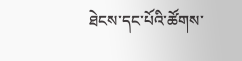ཐེངས་དང་པོའི་ཚོགས་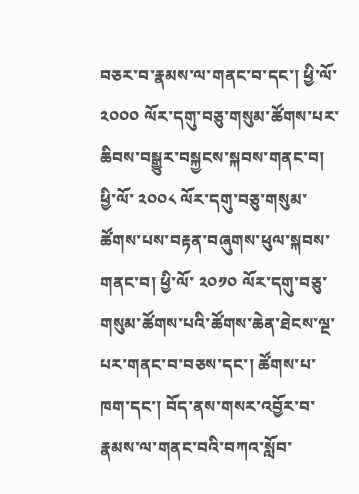བཅར་བ་རྣམས་ལ་གནང་བ་དང་། ཕྱི་ལོ་ ༢༠༠༠ ལོར་དགུ་བཅུ་གསུམ་ཚོགས་པར་ཆིབས་བསྒྱུར་བསྐྱངས་སྐབས་གནང་བ། ཕྱི་ལོ་ ༢༠༠༨ ལོར་དགུ་བཅུ་གསུམ་ཚོགས་པས་བརྟན་བཞུགས་ཕུལ་སྐབས་གནང་བ། ཕྱི་ལོ་ ༢༠༡༠ ལོར་དགུ་བཅུ་གསུམ་ཚོགས་པའི་ཚོགས་ཆེན་ཐེངས་ལྔ་པར་གནང་བ་བཅས་དང་། ཚོགས་པ་ཁག་དང་། བོད་ནས་གསར་འབྱོར་བ་རྣམས་ལ་གནང་བའི་བཀའ་སློབ་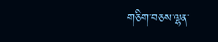གཅིག་བཅས་ལྷན་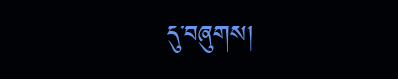དུ་བཞུགས།